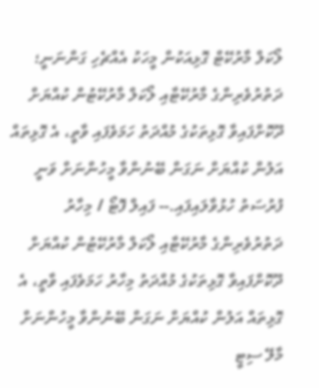ލޯކަލް މާރުކޭޓް ގޮޅިއަކުން މީހަކު އެއްޗެހި ގަންނަނީ؛ ދަތުރުވެރިންގެ މާރުކޭޓާއި ލޯކަލް މާރުކޭޓުން ކުއްޔަށް ދޫކޮށްފައިވާ ގޮޅިތަކުގެ މުއްދަތު ހަމަވެފައި ވާތީ، އެ ގޮޅިތައް އަލުން ކުއްޔަށް ނަގަން ބޭނުންވާ މީހުންނަށް ވަނީ ފުރުސަތު ހުޅުވާލައިފައި.-- ފައިލް ފޮޓޯ / މިހާރު
ދަތުރުވެރިންގެ މާރުކޭޓާއި ލޯކަލް މާރުކޭޓުން ކުއްޔަށް ދޫކޮށްފައިވާ ގޮޅިތަކުގެ މުއްދަތު މިހާރު ހަމަވެފައި ވާތީ، އެ ގޮޅިތައް އަލުން ކުއްޔަށް ނަގަން ބޭނުންވާ މީހުންނަށް މާލޭ ސިޓީ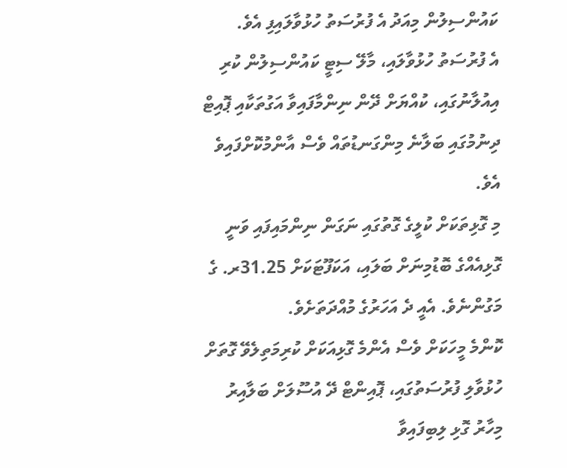ކައުންސިލުން މިއަދު އެ ފުރުސަތު ހުޅުވާލައިފި އެވެ.
އެ ފުރުސަތު ހުޅުވާލައި، މާލޭ ސިޓީ ކައުންސިލުން ކުރި އިއުލާނުގައި، ކުއްޔަށް ދޭން ނިންމާފައިވާ އަގުތަކާއި ޕޮއިޓް ދިނުމުގައި ބަލާނެ މިންގަނޑުތައް ވެސް އާންމުކޮށްފައިވެ އެވެ.
މި ގޮޅިތަކަށް ކުލީގެ ގޮތުގައި ނަގަން ނިންމައިފައި ވަނީ ގޮޅިއެއްގެ ބޮޑުމިނަށް ބަލައި، އަކަފޫޓަކަށް 31.25ރ. ގެ މަގުންނެވެ. އެއީ ދެ އަހަރުގެ މުއްދަތަށެވެ.
ކޮންމެ މީހަކަށް ވެސް އެންމެ ގޮޅިއަކަށް ކުރިމަތިލެވޭ ގޮތަށް ހުޅުވާލި ފުރުސަތުގައި، ޕޮއިންޓް ދޭ އުސޫލަށް ބަލާއިރު މިހާރު ގޮޅި ލިބިފައިވާ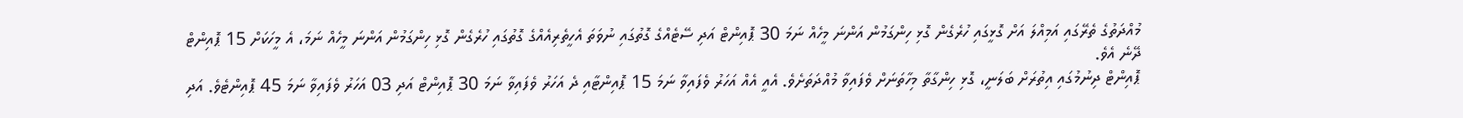މުއްދަތުގެ ތެރޭގައި އަމިއްލަ އަށް ގޮޅީގައި ހުރެގެން ގޮޅި ހިންގަމުން އަންނަ މީހެއް ނަމަ 30 ޕޮއިންޓް އަދި ސޭޓެއްގެ ގޮތުގައި ނުވަތަ އެހީތެރިއެއްގެ ގޮތުގައި ހުރެގެން ގޮޅި ހިންގަމުން އަންނަ މީހެއް ނަމަ، އެ މީހަކަށް 15 ޕޮއިންޓް ދޭނެ އެވެ.
ޕޮއިންޓް ދިނުމުގައި އިތުރަށް ބަލަނީ، ގޮޅި ހިންގާތާ މިހާތަނަށް ވެފައިވާ މުއްދަތަށެވެ. އެއީ އެއް އަހަރު ވެފައިވާ ނަމަ 15 ޕޮއިންޓާއި ދެ އަހަރު ވެފައިވާ ނަމަ 30 ޕޮއިންޓް އަދި 03 އަހަރު ވެފައިވާ ނަމަ 45 ޕޮއިންޓެވެ. އަދި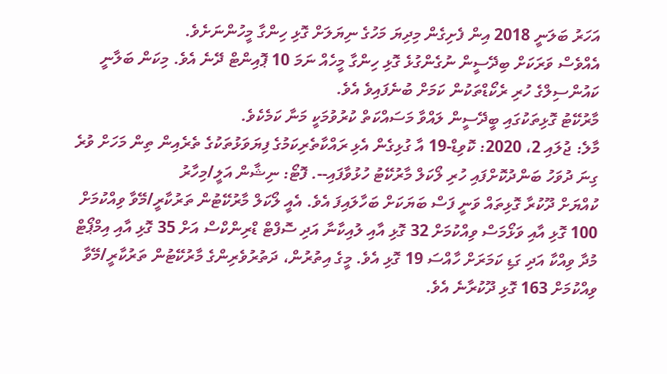އަހަރު ބަލަނީ 2018 އިން ފެށިގެން މިދިޔަ މަހުގެ ނިޔަލަށް ގޮޅި ހިންގާ މީހުންނަށެވެ.
އެއްވެސް ވަރަކަށް ބިދޭސީން ނުގެންގުޅެ ގޮޅި ހިންގާ މީހެއް ނަމަ 10 ޕޮއިންޓް ދޭނެ އެވެ. މިކަން ބަލާނީ ކައުންސިލްގެ ހުރި ރެކޯޑްތަކުން ކަމަށް ބުނެފައިވެ އެވެ.
މާރުކޭޓު ގޮޅިތަކުގައި ބީދޭސީން ލައްވާ މަސައްކަތް ކުރުވުމަކީ މަނާ ކަމެކެވެ.
މާލެ: ޖުލައި 2، 2020: ކޮވިޑް-19 އާ ގުޅިގެން އެޅި ރައްކާތެރިކަމުގެ ފިޔަވަޅުތަކުގެ ތެރެއިން ތިން މަހަށް ވުރެ ގިނަ ދުވަހު ބަންދުކޮށްފައި ހުރި ލޯކަލް މާރުކޭޓު ހުޅުވާފައި--. ފޮޓޯ: ނިޝާން އަލީ/މިހާރު
ކުއްޔަށް ދޫކުރާ ގޮޅިތައް ވަނީ ފަސް ބަޔަކަށް ބަހާލައިފަ އެވެ. އެއީ ލޯކަލް މާރުކޭޓުން ތަރުކާރީ/މޭވާ ވިއްކުމަށް 100 ގޮޅި އާއި ވަޅޯމަސް ވިއްކުމަށް 32 ގޮޅި އާއި ލުއިކާނާ އަދި ސޮފްޓް ޑްރިންކްސް އަށް 35 ގޮޅި އާއި އިމްޕޯޓް މުދާ ވިއްކާ އަދި ގަޑި ކަމަރަށް ހާއްސަ 19 ގޮޅި އެވެ. މީގެ އިތުރުން، ދަތުރުވެރިންގެ މާރުކޭޓުން ތަރުކާރީ/މޭވާ ވިއްކުމަށް 163 ގޮޅި ދޫކުރާނެ އެވެ.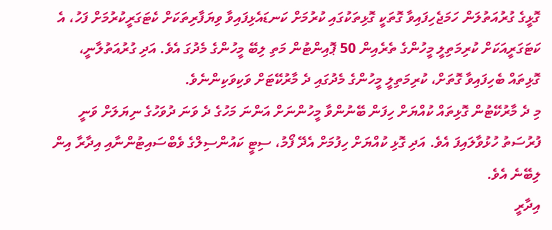ގޮޅީގެ ގުރުއަތުލަން ހަމަޖެހިފައިވާ ގޮތަކީ ގޮޅިތަކުގައި ކުރުމަށް ކަނޑައެޅިފައިވާ ވިޔަފާރިތަކަށް ކެޓަގަރީކުރުމަށް ފަހު، އެ ކަޓަގަރީއަކަށް ކުރިމަތިލީ މީހުންގެ ތެރެއިން 50 ޕޮއިންޓުން މަތި ލިބޭ މީހުންގެ މެދުގަ އެވެ. އަދި ގުރުއަތުލާނީ، ގޮޅިތައް ބެހިފައިވާ ގޮތަށް، ކުރިމަތިލީ މީހުންގެ މެދުގައި ދެ މާރުކޭޓަށް ވަކިވަކިންނެވެ.
މި ދެ މާރުކޭޓުން ގޮޅިތައް ކުއްޔަށް ހިފަން ބޭނުންވާ މީހުންނަށް އަންނަ މަހުގެ ދެ ވަނަ ދުވަހުގެ ނިޔަލަށް ވަނީ ފުރުސަތު ހުޅުވާލައިފަ އެވެ. އަދި ގޮޅި ކުއްޔަށް ހިފުމަށް އެދޭ ފޯމު، ސިޓީ ކައުންސިލްގެ ވެބްސައިޓުންނާއި އިދާރާ އިން ލިބޭނެ އެވެ.
އިދާރީ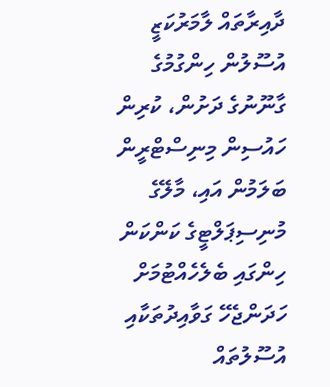ދާއިރާތައް ލާމަރުކަޒީ އުސޫލުން ހިންގުމުގެ ގާނޫނުގެ ދަށުން، ކުރިން ހައުސިން މިނިސްޓްރީން ބަލަމުން އައި، މާލޭގެ މުނިސިޕަލްޓީގެ ކަންކަން ހިންގައި ބެލެހެއްޓުމަށް ހަދަންޖެހޭ ގަވާއިދުތަކާއި އުސޫލުތައް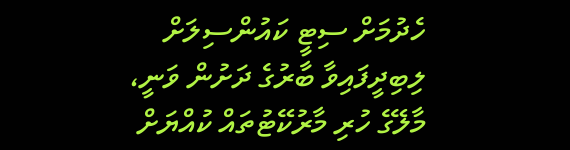ހެދުމަށް ސިޓީ ކައުންސިލަށް ލިބިދީފައިވާ ބާރުގެ ދަށުން ވަނީ، މާލޭގެ ހުރި މާރުކޭޓުތައް ކުއްޔަށް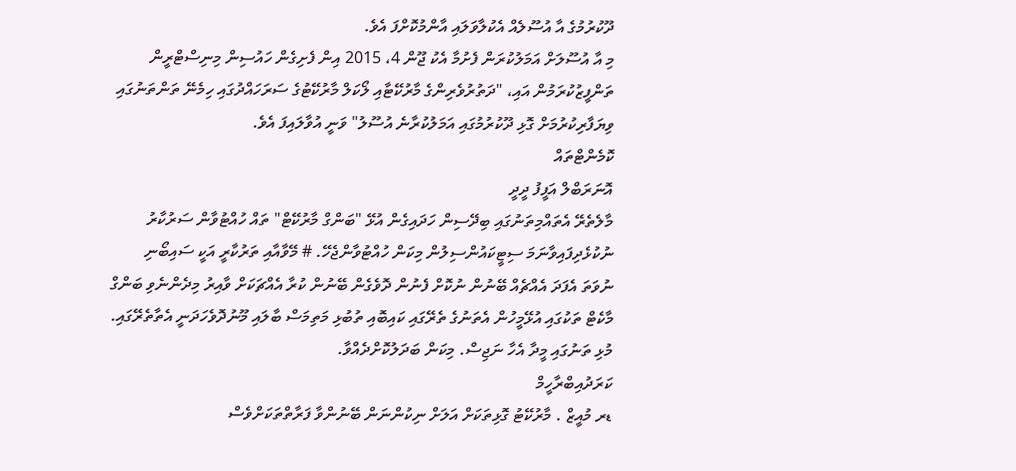ދޫކުރުމުގެ އާ އުސޫލެއް އެކުލާވަލައި އާންމުކޮށްފަ އެވެ.
މި އާ އުސޫލަށް އަމަލުކުރަން ފެށުމާ އެކު ޖޫން 4، 2015 އިން ފެށިގެން ހައުސިން މިނިސްޓްރީން ތަންފީޒުކުރަމުން އައި، "ދަތުރުވެރިންގެ މާރުކޭޓާއި ލޯކަލް މާރުކޭޓުގެ ސަރަހައްދުގައި ހިމެނޭ ތަންތަނުގައި ވިޔަފާރިކުރުމަށް ގޮޅި ދޫކުރުމުގައި އަމަލުކުރާނެ އުސޫލު" ވަނީ އުވާލައިފަ އެވެ.
ކޮމެންޓްތައް
އޮނަރަބްލް އަފީފު ދީދީ
މާލެތެރޭ އެތައްމިތަނުގައި ބިދޭސިން ހަދައިގެން އުޅޭ "ބަންގް މާރުކޭޓް" ތައް ހުއްޓުވާން ސަރުކާރު ނުކުޅެދިފައިވާނަމަ ސިޓީކައުންސިލުން މިކަން ހުއްޓުވާންޖެހޭ. # މޭވާއާއި ތަރުކާރީ އަކީ ސައިބޯނި ނުވަތަ އެފަދަ އެއްޗެއް ބޭނުން ނުކޮށް ފެނުން ދޮވެގެން ބޭނުން ކުރާ އެއްޗަކަށް ވާއިރު މިދެންނެވި ބަންގް މާކެޓް ތަކުގައި އުޅޭމީހުން އެތަނުގެ ތެރޭގައި ކައިބޮއި ތުބުޅި މަތިމަސް ބާލައި މޫނުދޮވެހަދަނީ އެތާތެރޭގައި. މުޅި ތަނުގައި މީދާ އެހާ ނަޖިސް. މިކަން ބަދަލުކޮށްދެއްވާ.
ކަރަދުއިބްރާހީމް
ޑރ މުއީޒް . މާރުކޭޓު ގޮޅިތަކަށް އަލަށް ނިކުންނަން ބޭނުންވާ ފަރާތްތަކަށްވެސް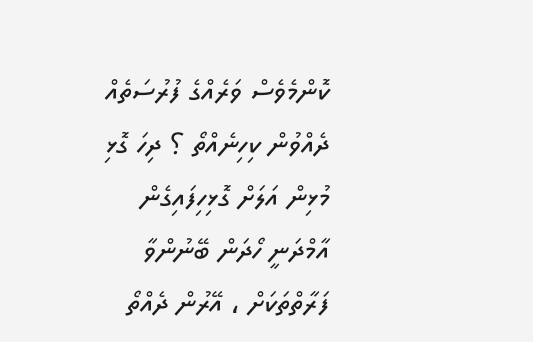ކޮންމެވެސް ވަރެއްގެ ފުރުސަތެއް ދެއްވުން ކިހިނެއްތޯ ؟ ދިހަ ގޮޅި މުޅިން އަލަށް ގޮޅިހިފައިގެން އާމްދަނީ ހޯދަން ބޭނުންވާ ފަރާތްތަކަށް ، އޭރުން ދެއްތޯ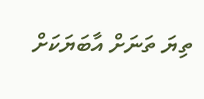ތިޔަ ތަނަށް އާބަޔަކަށް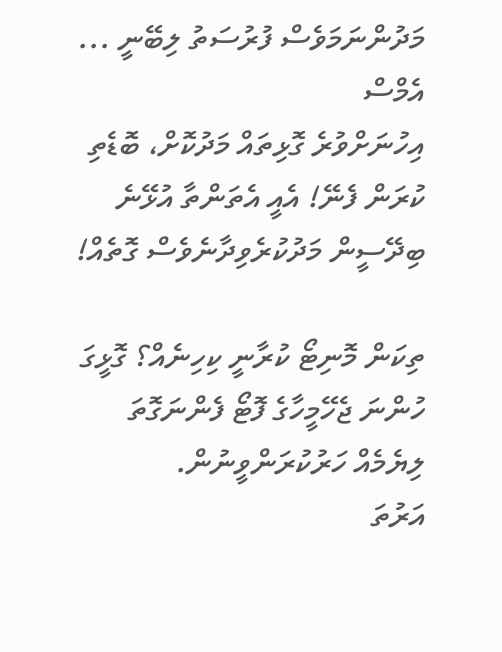މަދުންނަމަވެސް ފުރުސަތު ލިބޭނީ ...
އެމްސް
އިހުނަށްވުރެ ގޮޅިތައް މަދުކޮށް، ބޮޑެތި ކުރަން ފެނޭ! އެއީ އެތަންތާ އުޅޭނެ ބިދޭސީން މަދުކުރެވިދާނެވެސް ގޮތެއް!

ތިކަން މޮނިޓޯ ކުރާނީ ކިހިނެއް؟ ގޮޅީގަ ހުންނަ ޖެހޭމީހާގެ ފޮޓޯ ފެންނަގޮތަ ލިޔެމެއް ހަރުކުރަންވީނުން.
އަރުތަ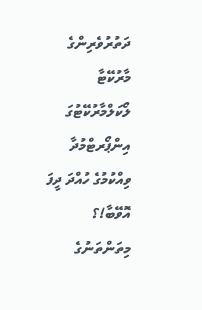ދަތުރުވެރިންގެ މާރުކޭޓާ ލޯކަލްމާރުކޭޓުގަ އިންޕޯރޓްމުދާ ވިއްކުމުގެ ހުއްދަ ދީފަ އޮވޭބާ!؟ މިތަންތަނުގެ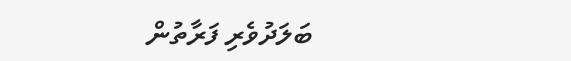ބަލަދުވެރި ފަރާތުން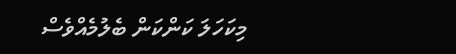މިކަހަލަ ކަންކަން ބެލުމެއްވެސް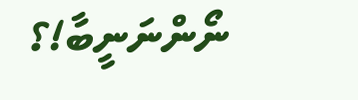ނޯންނަނީބާ!؟